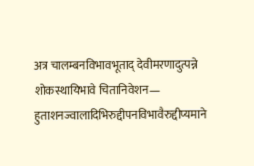अत्र चालम्बनविभावभूताद् देवीमरणादुत्पन्ने शोकस्थायिभावे चितानिवेशन— हुताशनज्वालादिभिरुद्दीपनविभावैरुद्दीप्यमाने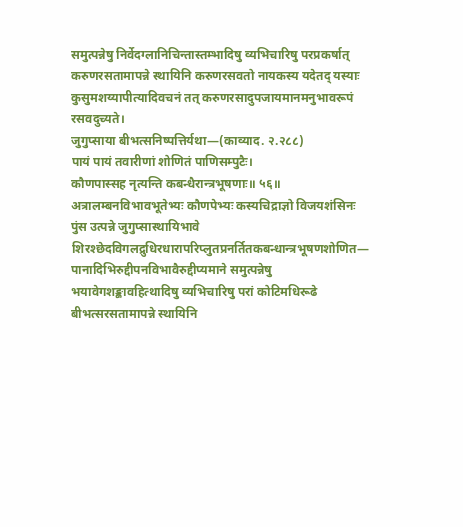समुत्पन्नेषु निर्वेदग्लानिचिन्तास्तम्भादिषु व्यभिचारिषु परप्रकर्षात् करुणरसतामापन्ने स्थायिनि करुणरसवतो नायकस्य यदेतद् यस्याः कुसुमशय्यापीत्यादिवचनं तत् करुणरसादुपजायमानमनुभावरूपं रसवदुच्यते।
जुगुप्साया बीभत्सनिष्पत्तिर्यथा—(काव्याद. २.२८८)
पायं पायं तवारीणां शोणितं पाणिसम्पुटैः।
कौणपास्सह नृत्यन्ति कबन्धैरान्त्रभूषणाः॥ ५६॥
अत्रालम्बनविभावभूतेभ्यः कौणपेभ्यः कस्यचिद्राज्ञो विजयशंसिनः पुंस उत्पन्ने जुगुप्सास्थायिभावे शिरश्छेदविगलद्रुधिरधारापरिप्लुतप्रनर्तितकबन्धान्त्रभूषणशोणित— पानादिभिरुद्दीपनविभावैरुद्दीप्यमाने समुत्पन्नेषु भयावेगशङ्कावहित्थादिषु व्यभिचारिषु परां कोटिमधिरूढे बीभत्सरसतामापन्ने स्थायिनि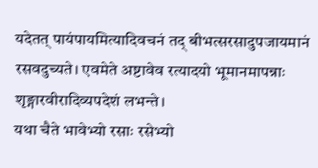यदेतत् पायंपायमित्यादिवचनं तद् बीभत्सरसादुपजायमानं रसवदुच्यते। एवमेते अष्टावेव रत्यादयो भूमानमापन्नाः शृङ्गारवीरादिव्यपदेशं लभन्ते।
यथा चैते भावेभ्यो रसाः रसेभ्यो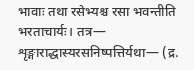भावाः तथा रसेभ्यश्च रसा भवन्तीति भरताचार्यः। तत्र—
शृङ्गाराद्धास्यरसनिष्पत्तिर्यथा— (द्र.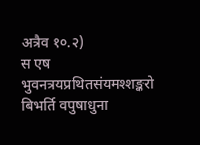अत्रैव १०.२)
स एष भुवनत्रयप्रथितसंयमश्शङ्करो बिभर्ति वपुषाधुना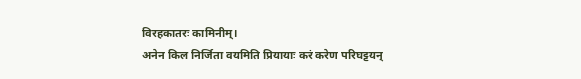विरहकातरः कामिनीम्।
अनेन किल निर्जिता वयमिति प्रियायाः करं करेण परिघट्टयन्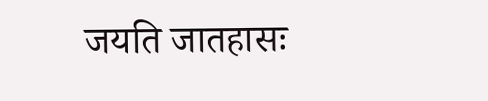जयति जातहासः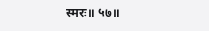स्मरः॥ ५७॥